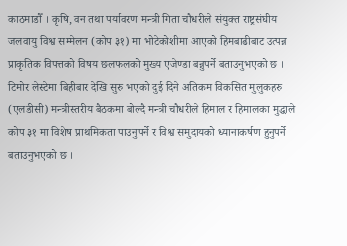काठमाडौँ । कृषि, वन तथा पर्यावरण मन्त्री गिता चौधरीले संयुक्त राष्ट्रसंघीय जलवायु विश्व सम्मेलन (कोप ३१) मा भोटेकोशीमा आएको हिमबाढीबाट उत्पन्न प्राकृतिक विपत्तको विषय छलफलको मुख्य एजेण्डा बन्नुपर्ने बताउनुभएको छ ।
टिमोर लेस्टेमा बिहीबार देखि सुरु भएको दुई दिने अतिकम विकसित मुलुकहरु (एलडीसी) मन्त्रीस्तरीय बैठकमा बोल्दै मन्त्री चौधरीले हिमाल र हिमालका मुद्धाले कोप ३१ मा विशेष प्राथमिकता पाउनुपर्ने र विश्व समुदायको ध्यानाकर्षण हुनुपर्ने बताउनुभएको छ ।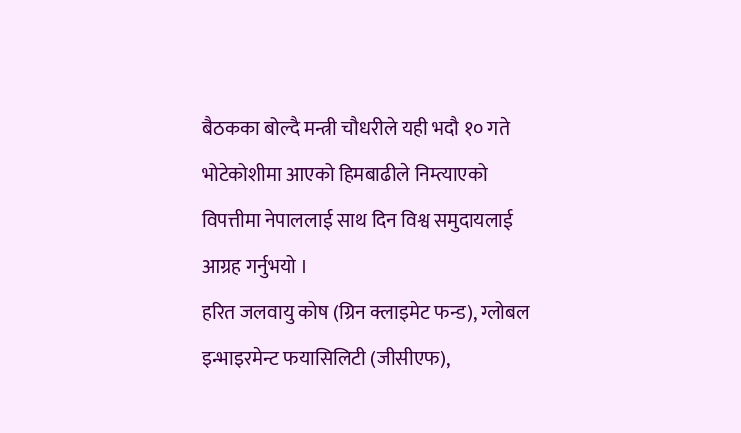बैठकका बोल्दै मन्त्री चौधरीले यही भदौ १० गते भोटेकोशीमा आएको हिमबाढीले निम्त्याएको विपत्तीमा नेपाललाई साथ दिन विश्व समुदायलाई आग्रह गर्नुभयो ।
हरित जलवायु कोष (ग्रिन क्लाइमेट फन्ड), ग्लोबल इन्भाइरमेन्ट फयासिलिटी (जीसीएफ),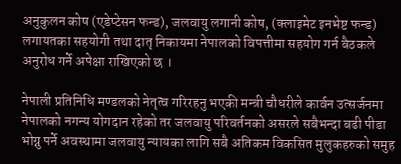अनुकुलन कोष (एडेप्टेसन फन्ड), जलवायु लगानी कोष, (क्लाइमेट इनभेष्ट फन्ड) लगायतका सहयोगी तथा दातृ निकायमा नेपालको विपत्तीमा सहयोग गर्न बैठकले अनुरोध गर्ने अपेक्षा राखिएको छ ।

नेपाली प्रतिनिधि मण्डलको नेतृत्व गरिरहनु भएकी मन्त्री चौधरीले कार्वन उत्सर्जनमा नेपालको नगन्य योगदान रहेको तर जलवायु परिवर्तनको असरले सबैभन्दा बढी पीडा भोग्नु पर्ने अवस्थामा जलवायु न्यायका लागि सबै अतिकम विकसित मुलुकहरुको समुह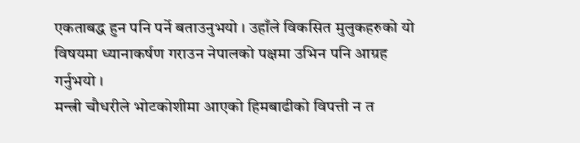एकताबद्ध हुन पनि पर्ने बताउनुभयो । उहाँले विकसित मुलुकहरुको यो विषयमा ध्यानाकर्षण गराउन नेपालको पक्षमा उभिन पनि आग्रह गर्नुभयो ।
मन्त्री चौधरीले भोटकोशीमा आएको हिमबाढीको विपत्ती न त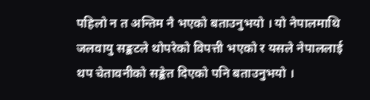पहिलो न त अन्तिम नै भएको बताउनुभयो । यो नेपालमाथि जलवायु सङ्कटले थोपरेको विपत्ती भएको र यसले नेपाललाई थप चेतावनीको सङ्केत दिएको पनि बताउनुभयो ।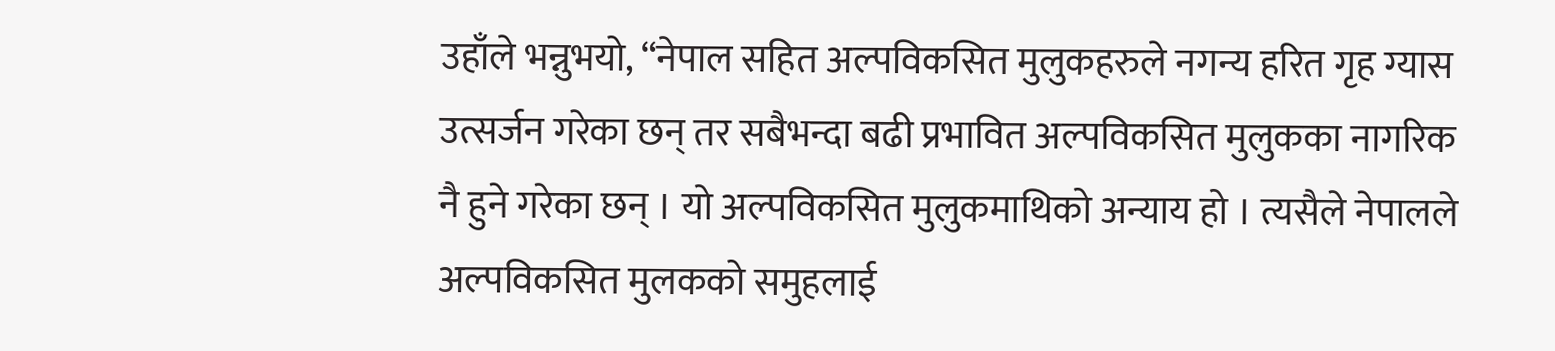उहाँले भन्नुभयो, “नेपाल सहित अल्पविकसित मुलुकहरुले नगन्य हरित गृह ग्यास उत्सर्जन गरेका छन् तर सबैभन्दा बढी प्रभावित अल्पविकसित मुलुकका नागरिक नै हुने गरेका छन् । यो अल्पविकसित मुलुकमाथिको अन्याय हो । त्यसैले नेपालले अल्पविकसित मुलकको समुहलाई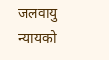जलवायु न्यायको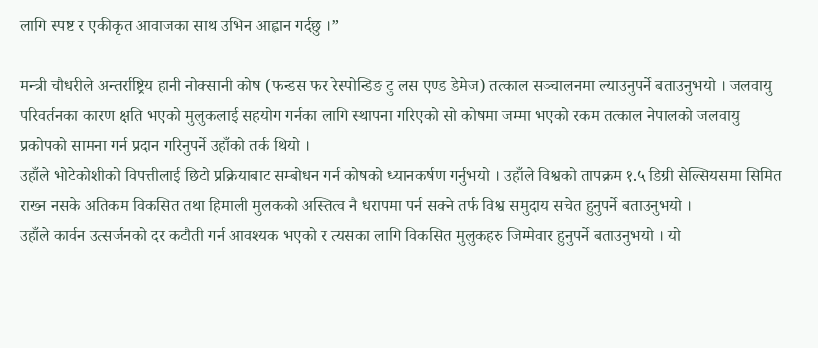लागि स्पष्ट र एकीकृत आवाजका साथ उभिन आह्वान गर्दछु ।”

मन्त्री चौधरीले अन्तर्राष्ट्रिय हानी नोक्सानी कोष (फन्डस फर रेस्पोन्डिङ टु लस एण्ड डेमेज) तत्काल सञ्चालनमा ल्याउनुपर्ने बताउनुभयो । जलवायु परिवर्तनका कारण क्षति भएको मुलुकलाई सहयोग गर्नका लागि स्थापना गरिएको सो कोषमा जम्मा भएको रकम तत्काल नेपालको जलवायु प्रकोपको सामना गर्न प्रदान गरिनुपर्ने उहाँको तर्क थियो ।
उहाँले भोटेकोशीको विपत्तीलाई छिटो प्रक्रियाबाट सम्बोधन गर्न कोषको ध्यानकर्षण गर्नुभयो । उहाँले विश्वको तापक्रम १.५ डिग्री सेल्सियसमा सिमित राख्न नसके अतिकम विकसित तथा हिमाली मुलकको अस्तित्व नै धरापमा पर्न सक्ने तर्फ विश्व समुदाय सचेत हुनुपर्ने बताउनुभयो ।
उहाँले कार्वन उत्सर्जनको दर कटौती गर्न आवश्यक भएको र त्यसका लागि विकसित मुलुकहरु जिम्मेवार हुनुपर्ने बताउनुभयो । यो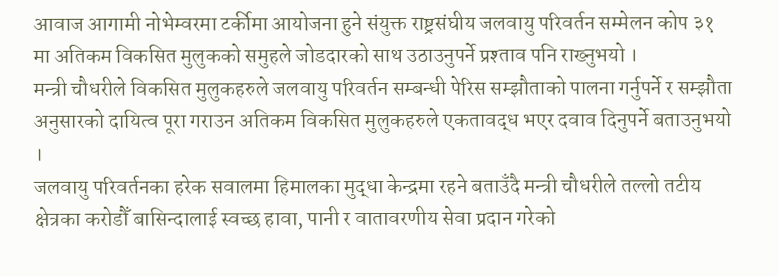आवाज आगामी नोभेम्वरमा टर्कीमा आयोजना हुने संयुक्त राष्ट्रसंघीय जलवायु परिवर्तन सम्मेलन कोप ३१ मा अतिकम विकसित मुलुकको समुहले जोडदारको साथ उठाउनुपर्ने प्रश्ताव पनि राख्नुभयो ।
मन्त्री चौधरीले विकसित मुलुकहरुले जलवायु परिवर्तन सम्बन्धी पेरिस सम्झौताको पालना गर्नुपर्ने र सम्झौता अनुसारको दायित्व पूरा गराउन अतिकम विकसित मुलुकहरुले एकतावद्ध भएर दवाव दिनुपर्ने बताउनुभयो ।
जलवायु परिवर्तनका हरेक सवालमा हिमालका मुद्धा केन्द्रमा रहने बताउँदै मन्त्री चौधरीले तल्लो तटीय क्षेत्रका करोडौँ बासिन्दालाई स्वच्छ हावा, पानी र वातावरणीय सेवा प्रदान गरेको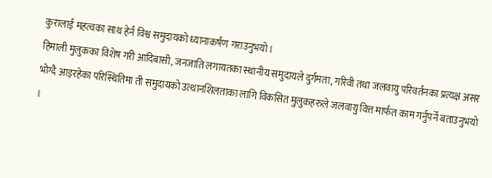कुरालाई महत्वका साथ हेर्न विश्व समुदायको ध्यानाकर्षण गराउनुभयो ।
हिमाली मुलुकका विशेष गरी आदिबासी, जनजाति लगायतका स्थानीय समुदायले दुर्गमता, गरिवी तथा जलवायु परिवर्तनका प्रत्यक्ष असर भोग्दै आइरहेका परिस्थितिमा ती समुदायको उत्थानशिलताका लागि विकसित मुलुकहरुले जलवायु वित्त मार्फत काम गर्नुपर्ने बताउनुभयो ।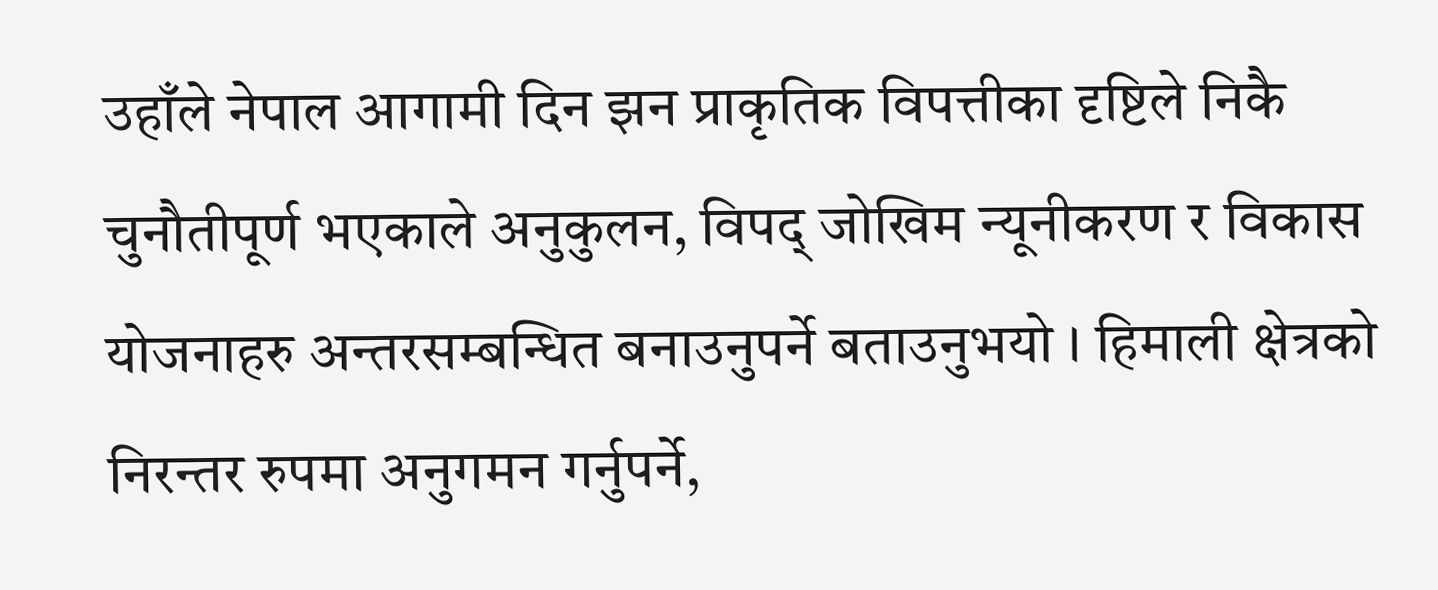उहाँले नेपाल आगामी दिन झन प्राकृतिक विपत्तीका दृष्टिले निकै चुनौतीपूर्ण भएकाले अनुकुलन, विपद् जोखिम न्यूनीकरण र विकास योजनाहरु अन्तरसम्बन्धित बनाउनुपर्ने बताउनुभयो । हिमाली क्षेत्रको निरन्तर रुपमा अनुगमन गर्नुपर्ने,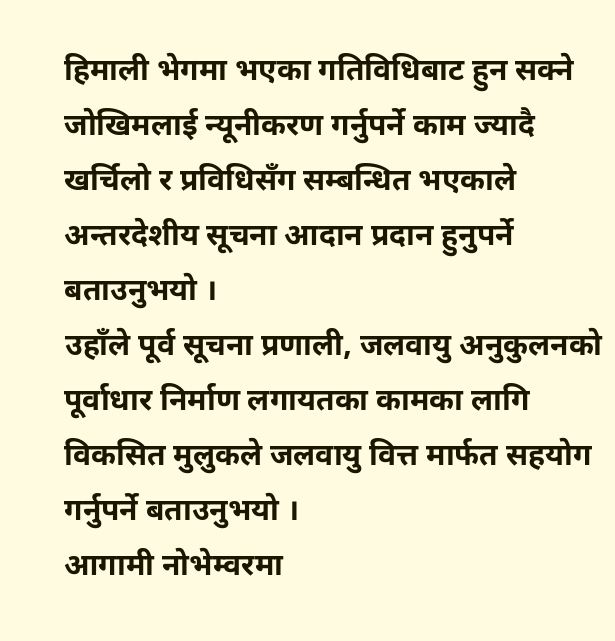हिमाली भेगमा भएका गतिविधिबाट हुन सक्ने जोखिमलाई न्यूनीकरण गर्नुपर्ने काम ज्यादै खर्चिलो र प्रविधिसँग सम्बन्धित भएकाले अन्तरदेशीय सूचना आदान प्रदान हुनुपर्ने बताउनुभयो ।
उहाँले पूर्व सूचना प्रणाली, जलवायु अनुकुलनको पूर्वाधार निर्माण लगायतका कामका लागि विकसित मुलुकले जलवायु वित्त मार्फत सहयोग गर्नुपर्ने बताउनुभयो ।
आगामी नोभेम्वरमा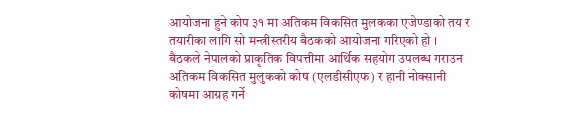आयोजना हुने कोप ३१ मा अतिकम विकसित मुलकका एजेण्डाको तय र तयारीका लागि सो मन्त्रीस्तरीय बैठकको आयोजना गरिएको हो ।
बैठकले नेपालको प्राकृतिक विपत्तीमा आर्थिक सहयोग उपलब्ध गराउन अतिकम विकसित मुलुकको कोष (एलडीसीएफ) र हानी नोक्सानी कोषमा आग्रह गर्ने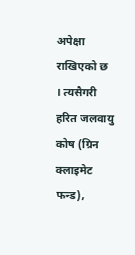अपेक्षा राखिएको छ । त्यसैगरी हरित जलवायु कोष (ग्रिन क्लाइमेट फन्ड),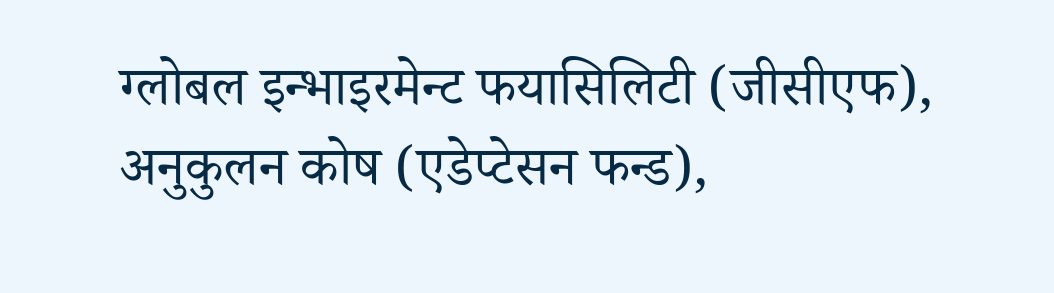ग्लोबल इन्भाइरमेन्ट फयासिलिटी (जीसीएफ), अनुकुलन कोष (एडेप्टेसन फन्ड),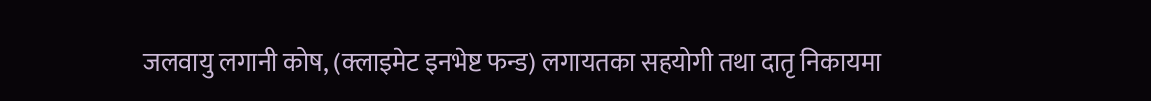जलवायु लगानी कोष, (क्लाइमेट इनभेष्ट फन्ड) लगायतका सहयोगी तथा दातृ निकायमा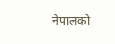नेपालको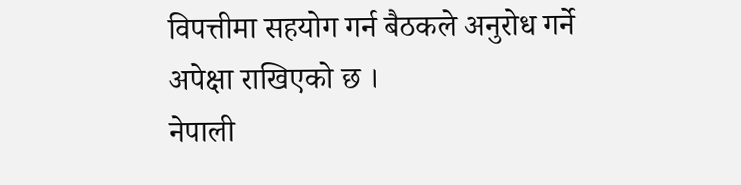विपत्तीमा सहयोग गर्न बैठकले अनुरोध गर्ने अपेक्षा राखिएको छ ।
नेपाली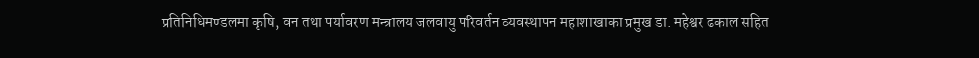प्रतिनिधिमण्डलमा कृषि, वन तथा पर्यावरण मन्त्रालय जलवायु परिवर्तन व्यवस्थापन महाशाखाका प्रमुख डा. महेश्वर ढकाल सहित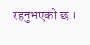रहनुभएको छ ।